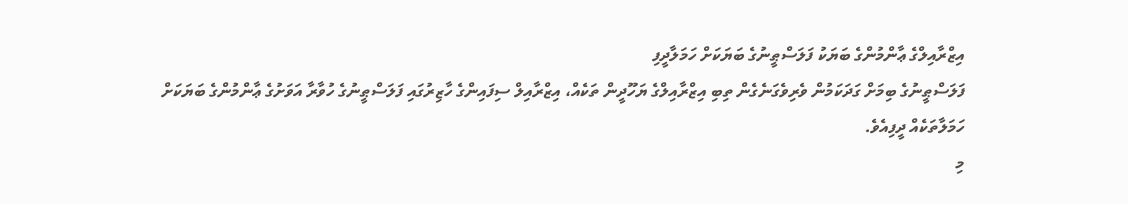އިޒްރާއިލްގެ ޢާންމުންގެ ބަޔަކު ފަލަސްޠީނުގެ ބަޔަކަށް ހަމަލާދީފި
ފަލަސްޠީނުގެ ބިމަށް ގަދަކަމުން ވެރިވެގަނެގެން ތިބި އިޒްރާއިލްގެ ޔަހޫދީން ތަކެއް، އިޒްރާއިލް ސިފައިންގެ ހާޒިރުގައި ފަލަސްޠީނުގެ ހުވާރާ އަވަށުގެ ޢާންމުންގެ ބަޔަކަށް ހަމަލާތަކެއް ދީފިއެވެ.
މި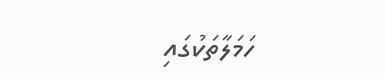ހަމަލާތަކުގައި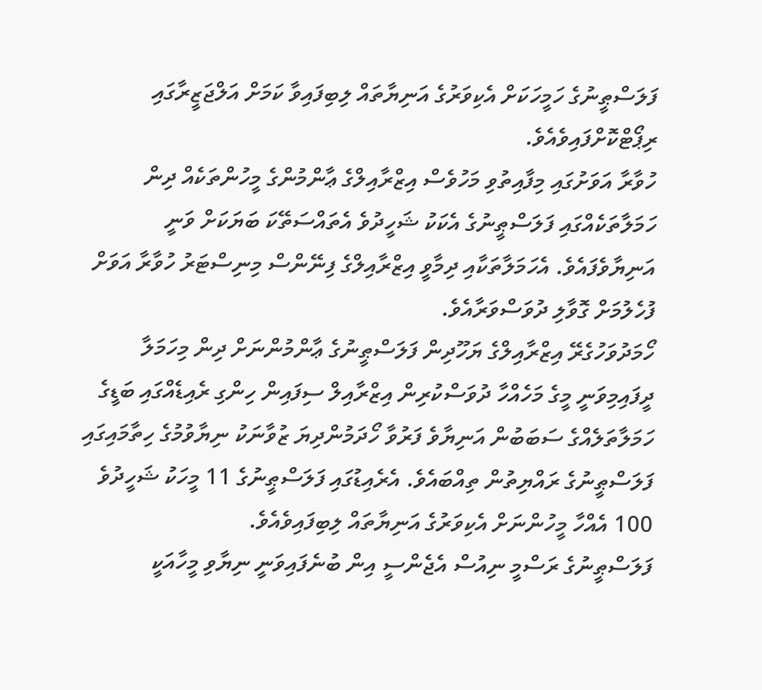ފަލަސްޠީނުގެ ހަމީހަކަށް އެކިވަރުގެ އަނިޔާތައް ލިބިފައިވާ ކަމަށް އަލްޖަޒީރާގައި ރިޕޯޓްކޮށްފައިވެއެވެ.
ހުވާރާ އަވަށުގައި މިފާއިތުވި މަހުވެސް އިޒްރާއިލްގެ ޢާންމުންގެ މީހުންތަކެއް ދިން ހަމަލާތަކެއްގައި ފަލަސްޠީނުގެ އެކަކު ޝަހީދުވެ އެތައްސަތޭކަ ބަޔަކަށް ވަނީ އަނިޔާވެފައެވެ. އެހަމަލާތަކާއި ދިމާވީ އިޒްރާއިލްގެ ފިނޭންސް މިނިސްޓަރު ހުވާރާ އަވަށް ފުހެލުމަށް ގޮވާލި ދުވަސްވަރާއެވެ.
ހޯމަދުވަހުގެރޭ އިޒްރާއިލްގެ ޔަހޫދިން ފަލަސްޠީނުގެ ޢާންމުންނަށް ދިން މިހަމަލާ ދީފައިމިވަނީ މީގެ މަހެއްހާ ދުވަސްކުރިން އިޒްރާއިލް ސިފައިން ހިންގި ރެއިޑެއްގައި ބަޑީގެ ހަމަލާތަލެއްގެ ސަބަބުން އަނިޔާވެ ފަރުވާ ހޯދަމުންދިޔަ ޒުވާނަކު ނިޔާވުމުގެ ހިތާމައިގައި ފަލަސްޠީނުގެ ރައްޔިތުން ތިއްބައެވެ. އެރެއިޑުގައި ފަލަސްޠީނުގެ 11 މީހަކު ޝަހީދުވެ 100 އެއްހާ މީހުންނަށް އެކިވަރުގެ އަނިޔާތައް ލިބިފައިވެއެވެ.
ފަލަސްޠީނުގެ ރަސްމީ ނިއުސް އެޖެންސީ އިން ބުނެފައިވަނީ ނިޔާވި މީހާއަކީ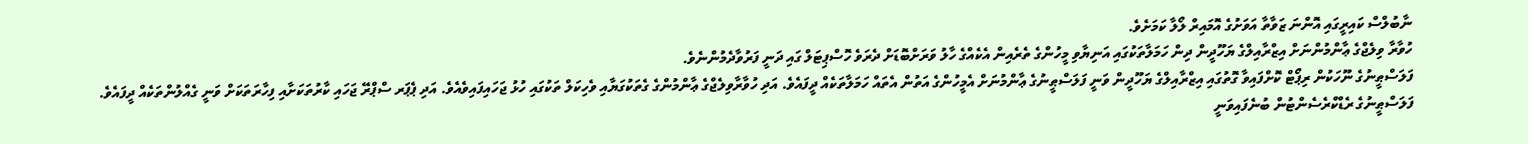ނާބުލްސް ކައިރީގައި އޮންނަ ޒަވާތާ އަވަށުގެ އޮމައިރް ލޯލާ ކަމަށެވެ.
ހުވާރާ ވިލެޖްގެ ޢާންމުންނަށް އިޒްރާއިލްގެ ޔަހޫދީން ދިން ހަމަލާތަކުގައި އަނިޔާވި މީހުންގެ ތެރެއިން އެކެއްގެ ހާލު ވަރަށްބޮޑަށް ދެރަވެ ހޮސްޕިޓަލް ގައި ދަނީ ފަރުވާދެމުންނެވެ.
ފަލަސްޠީނުގެ ނޫހަކުން ރިޕޯޓް ކޮށްފައިވާ ގޮތުގައި އިޒްރާއިލްގެ ޔަހޫދީން ވަނީ ފަލަސްޠީނުގެ ޢާންމުނަށް އެމީހުންގެ އަތުން އެތައް ހަމަލާތަކެއް ދީފައެވެ. އަދި ހުވާރާވިލެޖްގެ ޢާންމުންގެ ގެތަކުގަޔާއި ވެހިކަލް ތަކުގައި ހުޅު ޖަހައިފައިވެއެވެ. އަދި ޕެޕަރ ސްޕްރޭ ޖަހައި ކާރުތަކަށާއި ފިހާރަތަކަށް ވަނީ ގެއްލުންތަކެއް ދީފައެވެ.
ފަލަސްޠީނުގެ ރެޑްކްރެސެންޓުން ބުނެފައިވަނީ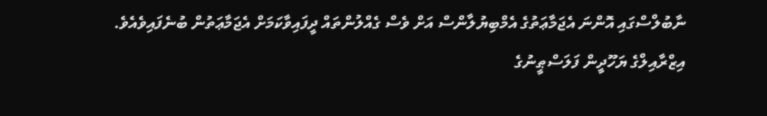ނާބުލްސްގައި އޮންނަ އެޖަމާޢަތުގެ އެމްބިޔުލާންސް އަށް ވެސް ގެއްލުންތައް ދީފައިވާކަމަށް އެޖަމާޢަތުން ބުނެފައިވެއެވެ.
އިޒްރާއިލްގެ ޔަހޫދީން ފަލަސްޠީނުގެ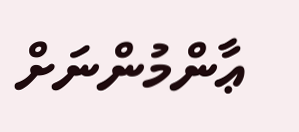ޢާންމުންނަށް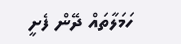ހަމަލާތައް ދޭން ފެށީ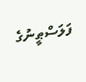ފަލަސްޠީނުގެ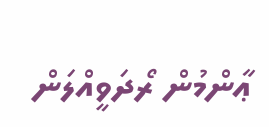ޢާންމުން ރޯދަވީއްލަން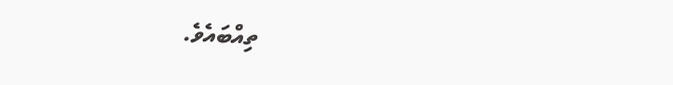ތިއްބައެވެ.